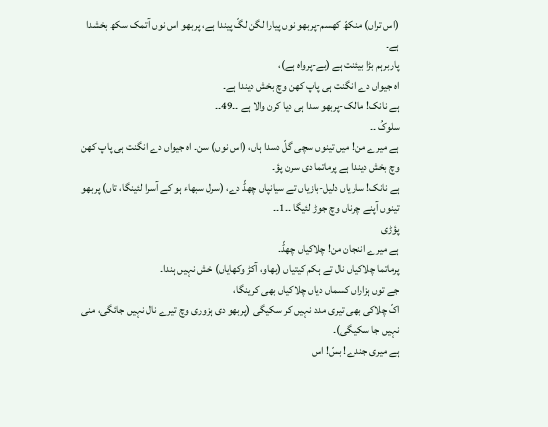(اس تراں) منکھّ کھسم-پربھو نوں پیارا لگن لگّ پیندا ہے، پربھو اس نوں آتمک سکھ بخشدا ہے۔
پاربرہم بڑا بیئنت ہے (بے-پرواہ ہے)،
اہ جیواں دے انگنت ہی پاپ کھن وچ بخش دیندا ہے۔
ہے نانک! مالک-پربھو سدا ہی دیا کرن والا ہے ۔۔49۔۔
سلوکُ ۔۔
ہے میرے من! میں تینوں سچی گلّ دسدا ہاں، (اس نوں) سن۔ اہ جیواں دے انگنت ہی پاپ کھن وچ بخش دیندا ہے پرماتما دی سرن پؤ۔
ہے نانک! ساریاں دلیل-بازیاں تے سیانپاں چھڈّ دے، (سرل سبھاء ہو کے آسرا لئینگا، تاں) پربھو تینوں آپنے چرناں وچ جوڑ لئیگا ۔۔1۔۔
پؤڑی
ہے میرے اننجان من! چلاکیاں چھڈّ۔
پرماتما چلاکیاں نال تے ہکم کیتیاں (بھاو، آکڑ وکھایاں) خش نہیں ہندا۔
جے توں ہزاراں کسماں دیاں چلاکیاں بھی کرینگا،
اکّ چلاکی بھی تیری مدد نہیں کر سکیگی (پربھو دی ہزوری وچ تیرے نال نہیں جائگی، منی نہیں جا سکیگی)۔
ہے میری جندے! بسّ! اس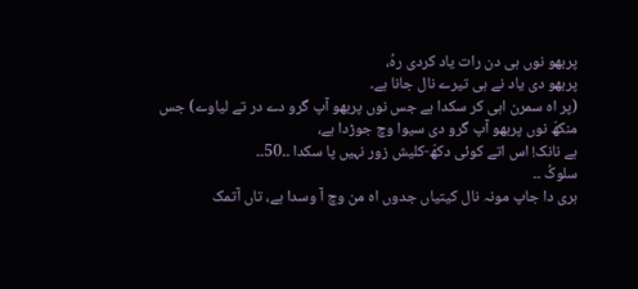پربھو نوں ہی دن رات یاد کردی رہُ،
پربھو دی یاد نے ہی تیرے نال جانا ہے۔
(پر اہ سمرن اہی کر سکدا ہے جس نوں پربھو آپ گرو دے در تے لیاوے) جس منکھّ نوں پربھو آپ گرو دی سیوا وچ جوڑدا ہے،
ہے نانک! اس اتے کوئی دکھّ-کلیش زور نہیں پا سکدا ۔۔50۔۔
سلوکُ ۔۔
ہری دا جاپ مونہ نال کیتیاں جدوں اہ من وچ آ وسدا ہے، تاں آتمک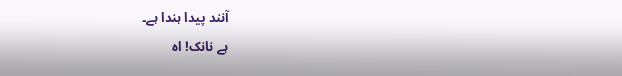آنند پیدا ہندا ہے۔
ہے نانک! اہ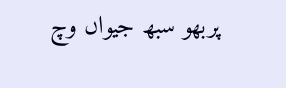پربھو سبھ جیواں وچ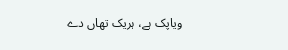ویاپک ہے، ہریک تھاں دے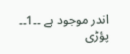اندر موجود ہے ۔۔1۔۔
پؤڑی